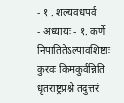- १ . शल्यवधपर्व
- अध्यायः - १. कर्णे निपातितेऽल्पावशिष्टाः कुरवः किमकुर्वन्निति धृतराष्ट्रप्रश्ने तदुत्तरं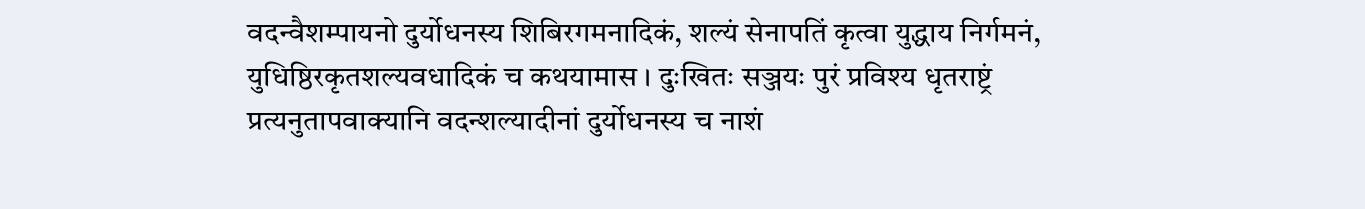वदन्वैशम्पायनो दुर्योधनस्य शिबिरगमनादिकं, शल्यं सेनापतिं कृत्वा युद्धाय निर्गमनं, युधिष्ठिरकृतशल्यवधादिकं च कथयामास । दुःखितः सञ्जयः पुरं प्रविश्य धृतराष्ट्रं प्रत्यनुतापवाक्यानि वदन्शल्यादीनां दुर्योधनस्य च नाशं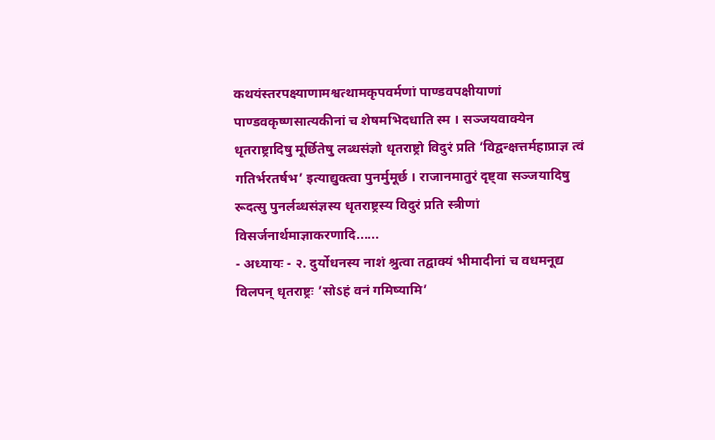कथयंस्तरपक्ष्याणामश्वत्थामकृपवर्मणां पाण्डवपक्षीयाणां पाण्डवकृष्णसात्यकीनां च शेषमभिदधाति स्म । सञ्जयवाक्येन धृतराष्ट्रादिषु मूर्छितेषु लब्धसंज्ञो धृतराष्ट्रो विदुरं प्रति ’विद्वन्क्षत्तर्महाप्राज्ञ त्वं गतिर्भरतर्षभ’ इत्याद्युक्त्वा पुनर्मुमूर्छ । राजानमातुरं दृष्ट्वा सञ्जयादिषु रूदत्सु पुनर्लब्धसंज्ञस्य धृतराष्ट्रस्य विदुरं प्रति स्त्रीणां विसर्जनार्थमाज्ञाकरणादि......
- अध्यायः - २. दुर्योधनस्य नाशं श्रुत्वा तद्वाक्यं भीमादीनां च वधमनूद्य विलपन् धृतराष्ट्रः ’सोऽहं वनं गमिष्यामि’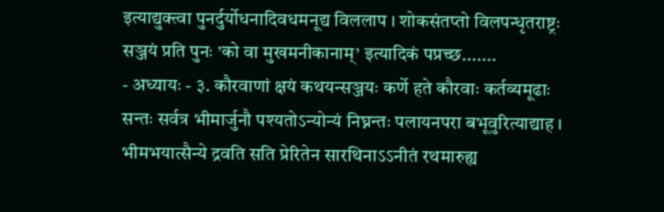इत्याद्युक्त्वा पुनर्दुर्योधनादिवधमनूद्य विललाप । शोकसंतप्तो विलपन्धृतराष्ट्रः सञ्जयं प्रति पुनः ’को वा मुखमनीकानाम्’ इत्यादिकं पप्रच्छ.......
- अध्यायः - ३. कौरवाणां क्षयं कथयन्सञ्जयः कर्णे हते कौरवाः कर्तव्यमूढाः सन्तः सर्वत्र भीमार्जुनौ पश्यतोऽन्योन्यं निघ्नन्तः पलायनपरा बभूवुरित्याद्याह । भीमभयात्सैन्ये द्रवति सति प्रेरितेन सारथिनाऽऽनीतं रथमारुह्य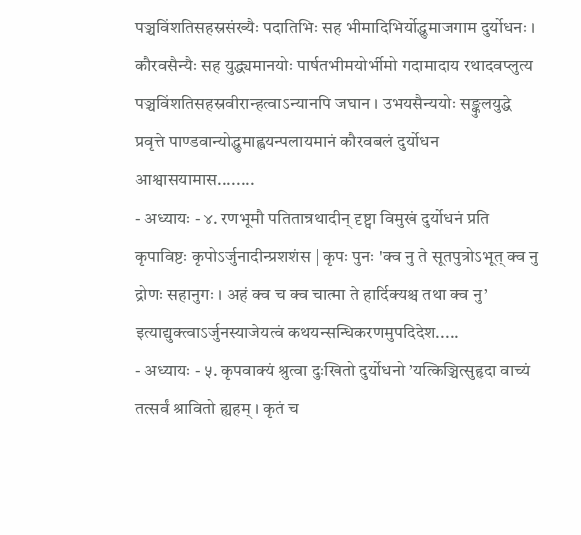पञ्चविंशतिसहस्रसंख्यैः पदातिभिः सह भीमादिभिर्योद्धुमाजगाम दुर्योधनः । कौरवसैन्यैः सह युद्ध्यमानयोः पार्षतभीमयोर्भीमो गदामादाय रथादवप्लुत्य पञ्चविंशतिसहस्रवीरान्हत्वाऽन्यानपि जघान । उभयसैन्ययोः सङ्कुलयुद्धे प्रवृत्ते पाण्डवान्योद्धुमाह्वयन्पलायमानं कौरवबलं दुर्योधन आश्वासयामास........
- अध्यायः - ४. रणभूमौ पतितान्रथादीन् दृष्ट्वा विमुखं दुर्योधनं प्रति कृपाविष्टः कृपोऽर्जुनादीन्प्रशशंस | कृपः पुनः 'क्व नु ते सूतपुत्रोऽभूत् क्व नु द्रोणः सहानुगः । अहं क्व च क्व चात्मा ते हार्दिक्यश्च तथा क्व नु’ इत्याद्युक्त्वाऽर्जुनस्याजेयत्वं कथयन्सन्धिकरणमुपदिदेश.....
- अध्यायः - ५. कृपवाक्यं श्रुत्वा दुःखितो दुर्योधनो ’यत्किञ्चित्सुहृदा वाच्यं तत्सर्वं श्रावितो ह्यहम् । कृतं च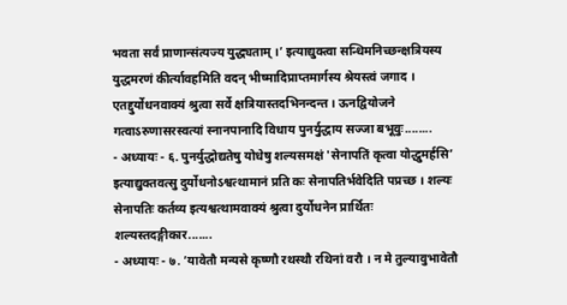भवता सर्वं प्राणान्संत्यज्य युद्ध्यताम् ।’ इत्याद्युक्त्वा सन्धिमनिच्छन्क्षत्रियस्य युद्धमरणं कीर्त्यावहमिति वदन् भीष्मादिप्राप्तमार्गस्य श्रेयस्त्वं जगाद । एतद्दुर्योधनवाक्यं श्रुत्वा सर्वे क्षत्रियास्तदभिनन्दन्त । ऊनद्वियोजने गत्वाऽरुणासरस्वत्यां स्नानपानादि विधाय पुनर्युद्धाय सज्जा बभूवुः........
- अध्यायः - ६. पुनर्युद्धोद्यतेषु योधेषु शल्यसमक्षं 'सेनापतिं कृत्वा योद्धुमर्हसि’ इत्याद्युक्तवत्सु दुर्योधनोऽश्वत्थामानं प्रति कः सेनापतिर्भवेदिति पप्रच्छ । शल्यः सेनापतिः कर्तव्य इत्यश्वत्थामवाक्यं श्रुत्वा दुर्योधनेन प्रार्थितः शल्यस्तदङ्गीकार.......
- अध्यायः - ७. ’यावेतौ मन्यसे कृष्णौ रथस्थौ रथिनां वरौ । न मे तुल्यावुभावेतौ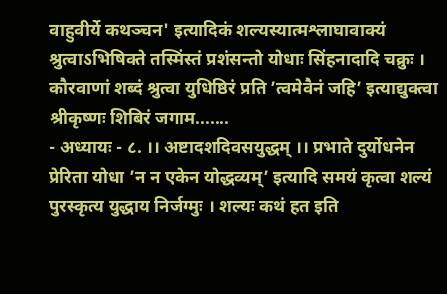वाहुवीर्ये कथञ्चन' इत्यादिकं शल्यस्यात्मश्लाघावाक्यं श्रुत्वाऽभिषिक्ते तस्मिंस्तं प्रशंसन्तो योधाः सिंहनादादि चक्रुः । कौरवाणां शब्दं श्रुत्वा युधिष्ठिरं प्रति ’त्वमेवैनं जहि’ इत्याद्युक्त्वा श्रीकृष्णः शिबिरं जगाम.......
- अध्यायः - ८. ।। अष्टादशदिवसयुद्धम् ।। प्रभाते दुर्योधनेन प्रेरिता योधा ’न न एकेन योद्धव्यम्’ इत्यादि समयं कृत्वा शल्यं पुरस्कृत्य युद्धाय निर्जग्मुः । शल्यः कथं हत इति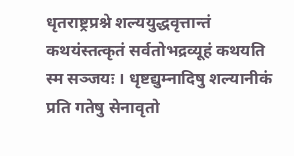धृतराष्ट्रप्रश्ने शल्ययुद्धवृत्तान्तं कथयंस्तत्कृतं सर्वतोभद्रव्यूहं कथयति स्म सञ्जयः । धृष्टद्युम्नादिषु शल्यानीकं प्रति गतेषु सेनावृतो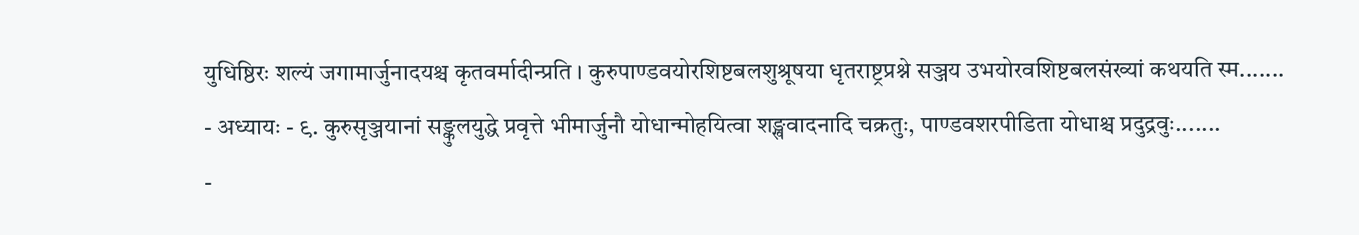युधिष्ठिरः शल्यं जगामार्जुनादयश्च कृतवर्मादीन्प्रति । कुरुपाण्डवयोरशिष्टबलशुश्रूषया धृतराष्ट्रप्रश्ने सञ्जय उभयोरवशिष्टबलसंख्यां कथयति स्म.......
- अध्यायः - ९. कुरुसृञ्जयानां सङ्कुलयुद्धे प्रवृत्ते भीमार्जुनौ योधान्मोहयित्वा शङ्खवादनादि चक्रतुः, पाण्डवशरपीडिता योधाश्च प्रदुद्रवुः.......
-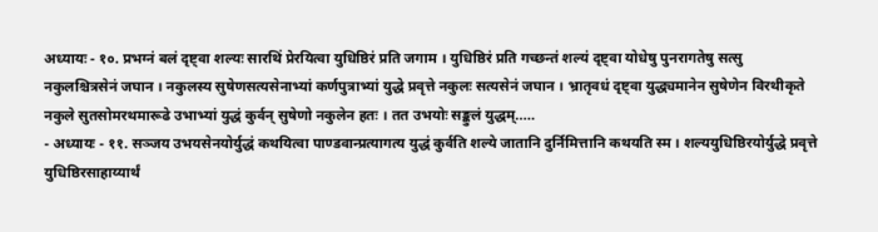अध्यायः - १०. प्रभग्नं बलं दृष्ट्वा शल्यः सारथिं प्रेरयित्वा युधिष्ठिरं प्रति जगाम । युधिष्ठिरं प्रति गच्छन्तं शल्यं दृष्ट्वा योधेषु पुनरागतेषु सत्सु नकुलश्चित्रसेनं जघान । नकुलस्य सुषेणसत्यसेनाभ्यां कर्णपुत्राभ्यां युद्धे प्रवृत्ते नकुलः सत्यसेनं जघान । भ्रातृवधं दृष्ट्वा युद्ध्यमानेन सुषेणेन विरथीकृते नकुले सुतसोमरथमारूढे उभाभ्यां युद्धं कुर्वन् सुषेणो नकुलेन हतः । तत उभयोः सङ्कुलं युद्धम्.....
- अध्यायः - ११. सञ्जय उभयसेनयोर्युद्धं कथयित्वा पाण्डवान्प्रत्यागत्य युद्धं कुर्वति शल्ये जातानि दुर्निमित्तानि कथयति स्म । शल्ययुधिष्ठिरयोर्युद्धे प्रवृत्ते युधिष्ठिरसाहाय्यार्थं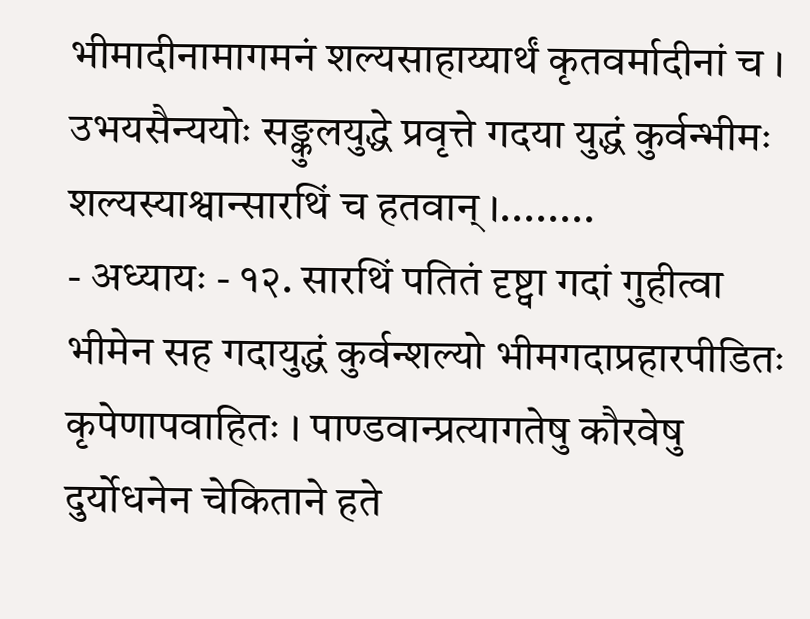भीमादीनामागमनं शल्यसाहाय्यार्थं कृतवर्मादीनां च । उभयसैन्ययोः सङ्कुलयुद्धे प्रवृत्ते गदया युद्धं कुर्वन्भीमः शल्यस्याश्वान्सारथिं च हतवान् ।........
- अध्यायः - १२. सारथिं पतितं दृष्ट्वा गदां गुहीत्वा भीमेन सह गदायुद्धं कुर्वन्शल्यो भीमगदाप्रहारपीडितः कृपेणापवाहितः । पाण्डवान्प्रत्यागतेषु कौरवेषु दुर्योधनेन चेकिताने हते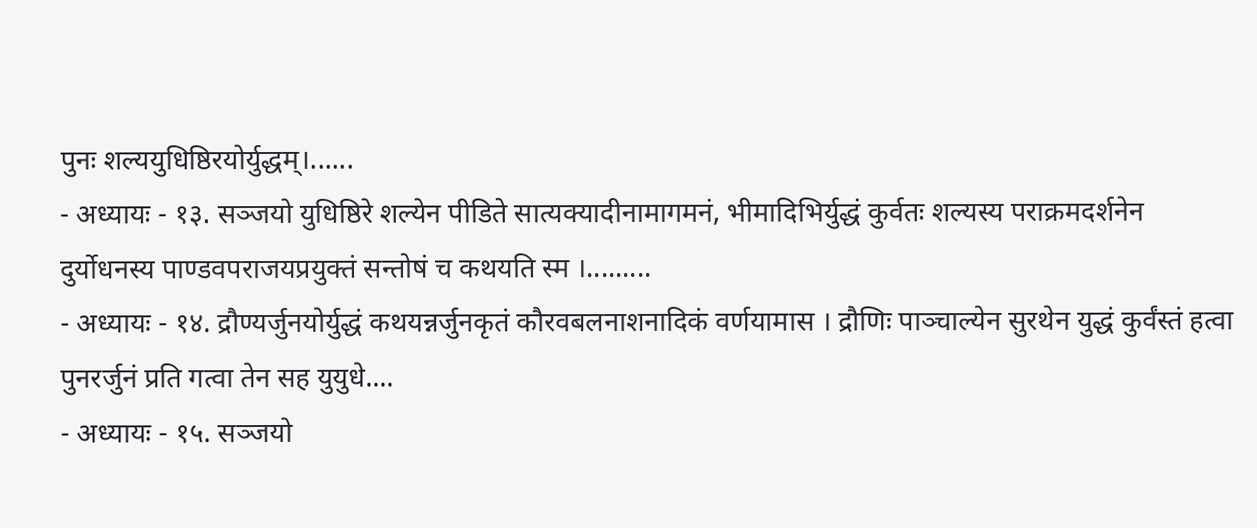पुनः शल्ययुधिष्ठिरयोर्युद्धम्।......
- अध्यायः - १३. सञ्जयो युधिष्ठिरे शल्येन पीडिते सात्यक्यादीनामागमनं, भीमादिभिर्युद्धं कुर्वतः शल्यस्य पराक्रमदर्शनेन दुर्योधनस्य पाण्डवपराजयप्रयुक्तं सन्तोषं च कथयति स्म ।.........
- अध्यायः - १४. द्रौण्यर्जुनयोर्युद्धं कथयन्नर्जुनकृतं कौरवबलनाशनादिकं वर्णयामास । द्रौणिः पाञ्चाल्येन सुरथेन युद्धं कुर्वंस्तं हत्वा पुनरर्जुनं प्रति गत्वा तेन सह युयुधे....
- अध्यायः - १५. सञ्जयो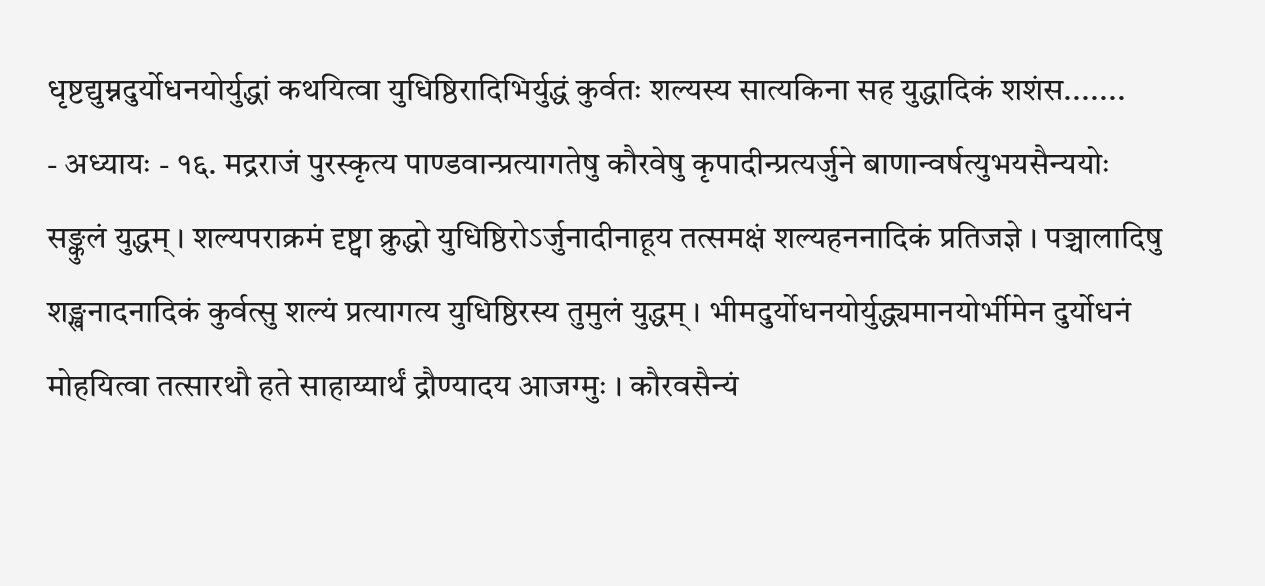धृष्टद्युम्नदुर्योधनयोर्युद्धां कथयित्वा युधिष्ठिरादिभिर्युद्धं कुर्वतः शल्यस्य सात्यकिना सह युद्धादिकं शशंस.......
- अध्यायः - १६. मद्रराजं पुरस्कृत्य पाण्डवान्प्रत्यागतेषु कौरवेषु कृपादीन्प्रत्यर्जुने बाणान्वर्षत्युभयसैन्ययोः सङ्कुलं युद्धम् । शल्यपराक्रमं दृष्ट्वा क्रुद्धो युधिष्ठिरोऽर्जुनादीनाहूय तत्समक्षं शल्यहननादिकं प्रतिजज्ञे । पञ्चालादिषु शङ्खनादनादिकं कुर्वत्सु शल्यं प्रत्यागत्य युधिष्ठिरस्य तुमुलं युद्धम् । भीमदुर्योधनयोर्युद्ध्यमानयोर्भीमेन दुर्योधनं मोहयित्वा तत्सारथौ हते साहाय्यार्थं द्रौण्यादय आजग्मुः । कौरवसैन्यं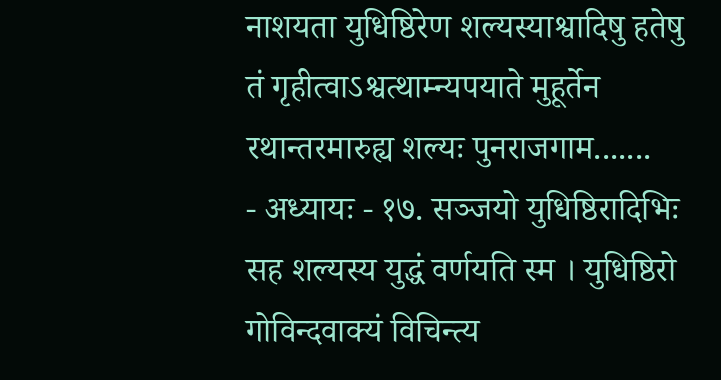नाशयता युधिष्ठिरेण शल्यस्याश्वादिषु हतेषु तं गृहीत्वाऽश्वत्थाम्न्यपयाते मुहूर्तेन रथान्तरमारुह्य शल्यः पुनराजगाम.......
- अध्यायः - १७. सञ्जयो युधिष्ठिरादिभिः सह शल्यस्य युद्धं वर्णयति स्म । युधिष्ठिरो गोविन्दवाक्यं विचिन्त्य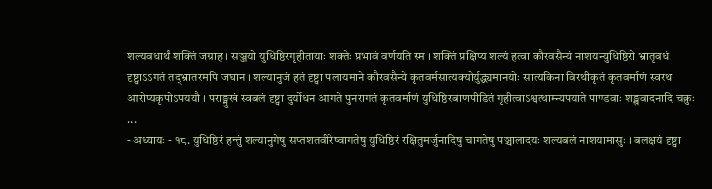शल्यवधार्थं शक्तिं जग्राह । सञ्जयो युधिष्ठिरगृहीतायाः शक्तेः प्रभावं वर्णयति स्म । शक्तिं प्रक्षिप्य शल्यं हत्वा कौरवसैन्यं नाशयन्युधिष्ठिरो भ्रातृवधं दृष्ट्वाऽऽगतं तद्भ्रातरमपि जघान । शल्यानुजं हतं दृष्ट्वा पलायमाने कौरवसैन्ये कृतवर्मसात्यक्योर्युद्ध्यमानयोः सात्यकिना विरथीकृतं कृतवर्माणं स्वरथ आरोप्यकृपोऽपययौ । पराङ्मुखं स्वबलं दृष्ट्वा दुर्योधन आगते पुनरागतं कृतवर्माणं युधिष्ठिरबाणपीडितं गृहीत्वाऽश्वत्थाम्न्यपयाते पाण्डवाः शङ्खवादनादि चक्रुः ...
- अध्यायः - १८. युधिष्ठिरं हन्तुं शल्यानुगेषु सप्तशतवीरेष्वागतेषु युधिष्ठिरं रक्षितुमर्जुनादिषु चागतेषु पञ्चालादयः शल्यबलं नाशयामासुः । बलक्षयं दृष्ट्वा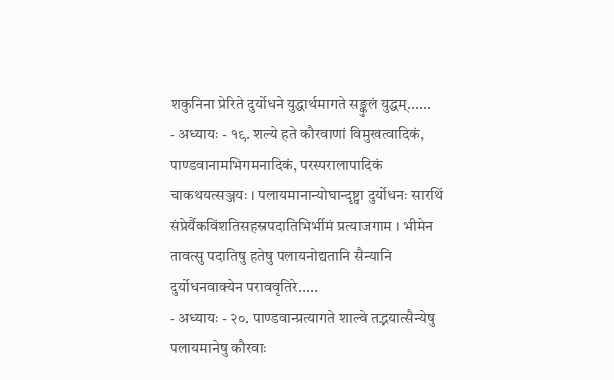शकुनिना प्रेरिते दुर्योधने युद्धार्थमागते सङ्कुलं युद्धम्......
- अध्यायः - १९. शल्ये हते कौरवाणां विमुखत्वादिकं, पाण्डवानामभिगमनादिकं, परस्परालापादिकं चाकथयत्सञ्जयः । पलायमानान्योघान्दृष्ट्वा दुर्योधनः सारथिं संप्रेर्यैकविंशतिसहस्रपदातिभिर्भीमं प्रत्याजगाम । भीमेन तावत्सु पदातिषु हतेषु पलायनोद्यतानि सैन्यानि दुर्योधनवाक्येन पराववृतिरे.....
- अध्यायः - २०. पाण्डवान्प्रत्यागते शाल्वे तद्भयात्सैन्येषु पलायमानेषु कौरवाः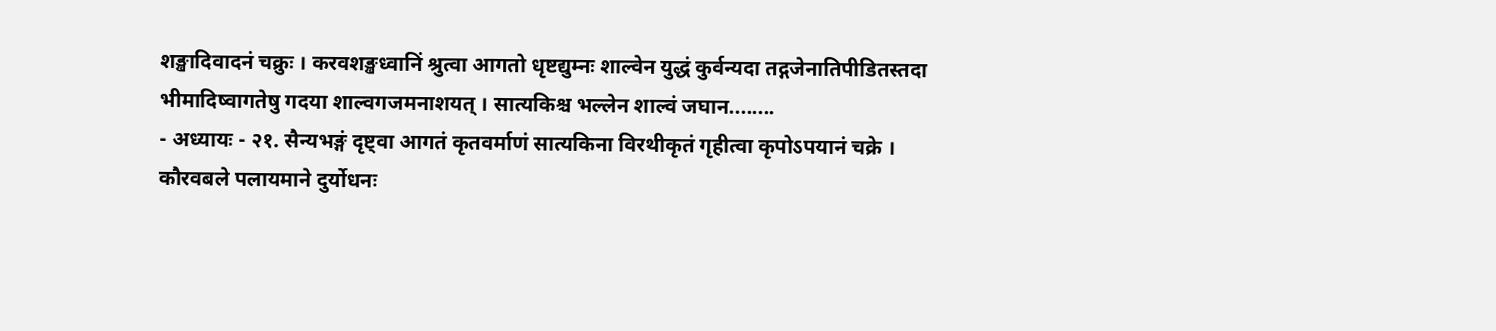शङ्खादिवादनं चक्रुः । करवशङ्खध्वानिं श्रुत्वा आगतो धृष्टद्युम्नः शाल्वेन युद्धं कुर्वन्यदा तद्गजेनातिपीडितस्तदा भीमादिष्वागतेषु गदया शाल्वगजमनाशयत् । सात्यकिश्च भल्लेन शाल्वं जघान........
- अध्यायः - २१. सैन्यभङ्गं दृष्ट्वा आगतं कृतवर्माणं सात्यकिना विरथीकृतं गृहीत्वा कृपोऽपयानं चक्रे । कौरवबले पलायमाने दुर्योधनः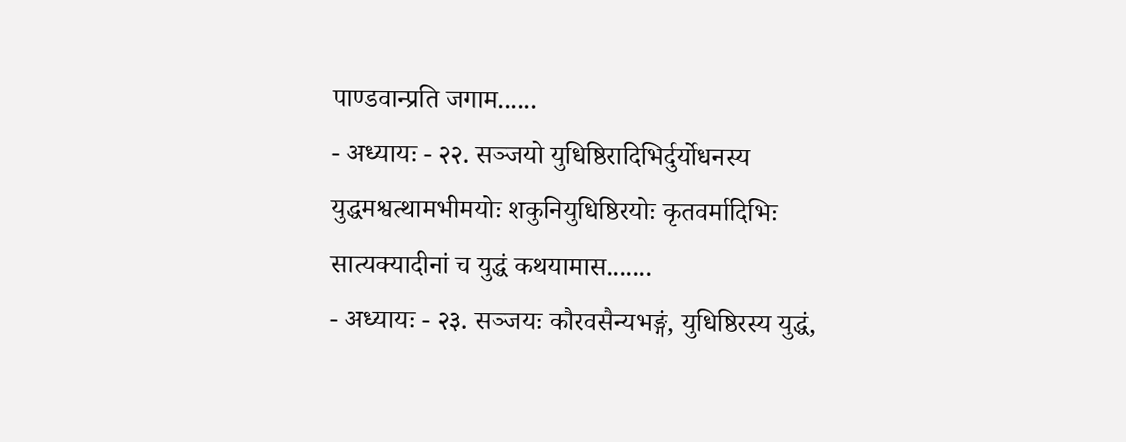पाण्डवान्प्रति जगाम......
- अध्यायः - २२. सञ्जयो युधिष्ठिरादिभिर्दुर्योधनस्य युद्धमश्वत्थामभीमयोः शकुनियुधिष्ठिरयोः कृतवर्मादिभिः सात्यक्यादीनां च युद्धं कथयामास.......
- अध्यायः - २३. सञ्जयः कौरवसैन्यभङ्गं, युधिष्ठिरस्य युद्धं,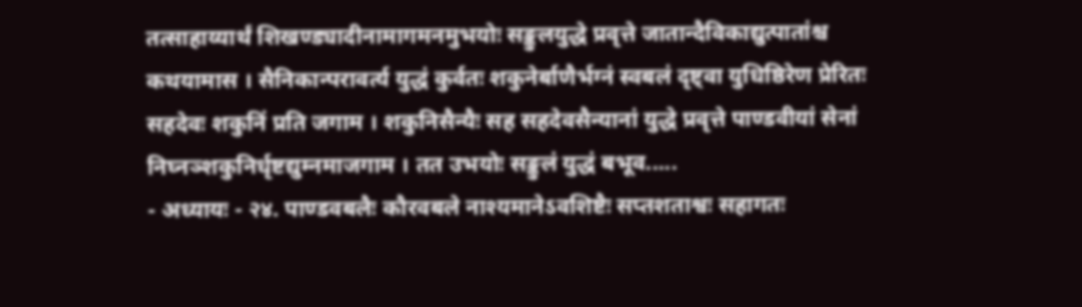तत्साहाय्यार्थं शिखण्ड्यादीनामागमनमुभयोः सङ्कुलयुद्धे प्रवृत्ते जातान्दैविकाद्युत्पातांश्च कथयामास । सैनिकान्परावर्त्य युद्धं कुर्वतः शकुनेर्बाणैर्भग्नं स्वबलं दृष्ट्वा युधिष्ठिरेण प्रेरितः सहदेवः शकुनिं प्रति जगाम । शकुनिसैन्यैः सह सहदेवसैन्यानां युद्धे प्रवृत्ते पाण्डवीयां सेनां निघ्नञ्शकुनिर्धृष्टद्युम्नमाजगाम । तत उभयोः सङ्कुलं युद्धं बभूव.....
- अध्यायः - २४. पाण्डवबलैः कौरवबले नाश्यमानेऽवशिष्टैः सप्तशताश्वः सहागतः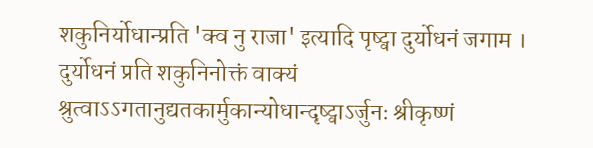शकुनिर्योधान्प्रति 'क्व नु राजा' इत्यादि पृष्ट्वा दुर्योधनं जगाम । दुर्योधनं प्रति शकुनिनोक्तं वाक्यं श्रुत्वाऽऽगतानुद्यतकार्मुकान्योधान्दृष्ट्वाऽर्जुनः श्रीकृष्णं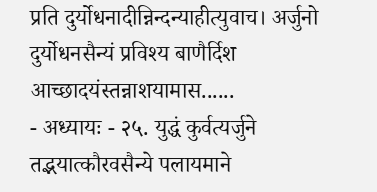प्रति दुर्योधनादीन्निन्दन्याहीत्युवाच। अर्जुनो दुर्योधनसैन्यं प्रविश्य बाणैर्दिश आच्छादयंस्तन्नाशयामास......
- अध्यायः - २५. युद्धं कुर्वत्यर्जुने तद्भयात्कौरवसैन्ये पलायमाने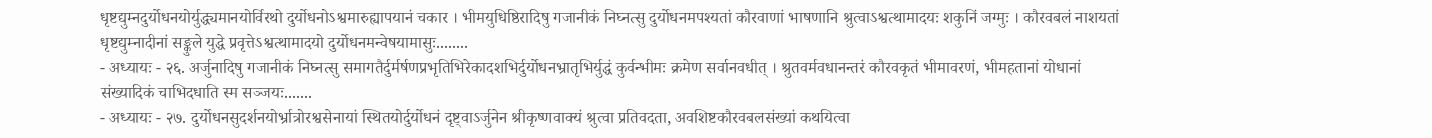धृष्टद्युम्नदुर्योधनयोर्युद्ध्यमानयोर्विरथो दुर्योधनोऽश्वमारुह्यापयानं चकार । भीमयुधिष्ठिरादिषु गजानीकं निघ्नत्सु दुर्योधनमपश्यतां कौरवाणां भाषणानि श्रुत्वाऽश्वत्थामादयः शकुनिं जग्मुः । कौरवबलं नाशयतां धृष्टद्युम्नादीनां सङ्कुले युद्धे प्रवृत्तेऽश्वत्थामादयो दुर्योधनमन्वेषयामासुः........
- अध्यायः - २६. अर्जुनादिषु गजानीकं निघ्नत्सु समागतैर्दुर्मर्षणप्रभृतिभिरेकादशभिर्दुर्योधनभ्रातृभिर्युद्धं कुर्वन्भीमः क्रमेण सर्वानवधीत् । श्रुतवर्मवधानन्तरं कौरवकृतं भीमावरणं, भीमहतानां योधानां संख्यादिकं चाभिदधाति स्म सञ्जयः.......
- अध्यायः - २७. दुर्योधनसुदर्शनयोर्भ्रात्रोरश्वसेनायां स्थितयोर्दुर्योधनं दृष्ट्वाऽर्जुनेन श्रीकृष्णवाक्यं श्रुत्वा प्रतिवदता, अवशिष्टकौरवबलसंख्यां कथयित्वा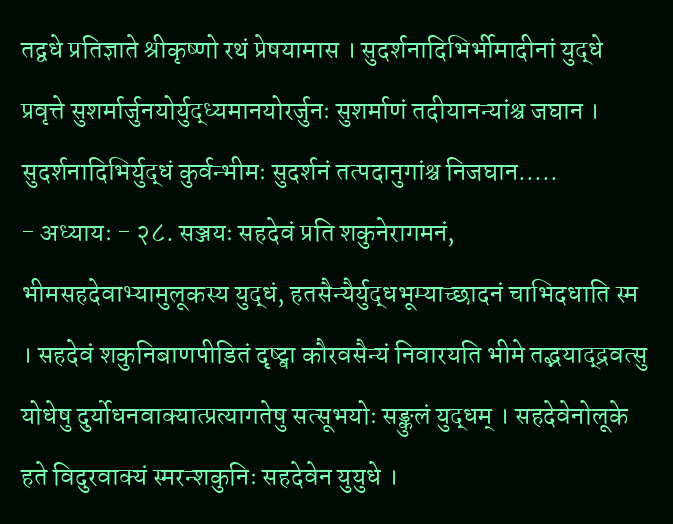तद्वधे प्रतिज्ञाते श्रीकृष्णो रथं प्रेषयामास । सुदर्शनादिभिर्भीमादीनां युद्धे प्रवृत्ते सुशर्मार्जुनयोर्युद्ध्यमानयोरर्जुनः सुशर्माणं तदीयानन्यांश्च जघान । सुदर्शनादिभिर्युद्धं कुर्वन्भीमः सुदर्शनं तत्पदानुगांश्च निजघान.....
- अध्यायः - २८. सञ्जयः सहदेवं प्रति शकुनेरागमनं, भीमसहदेवाभ्यामुलूकस्य युद्धं, हतसैन्यैर्युद्धभूम्याच्छादनं चाभिदधाति स्म । सहदेवं शकुनिबाणपीडितं दृष्ट्वा कौरवसैन्यं निवारयति भीमे तद्भयाद्द्रवत्सु योधेषु दुर्योधनवाक्यात्प्रत्यागतेषु सत्सूभयोः सङ्कुलं युद्धम् । सहदेवेनोलूके हते विदुरवाक्यं स्मरन्शकुनिः सहदेवेन युयुधे ।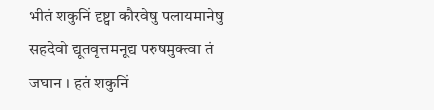भीतं शकुनिं दृष्ट्वा कौरवेषु पलायमानेषु सहदेवो द्यूतवृत्तमनूद्य परुषमुक्त्वा तं जघान । हतं शकुनिं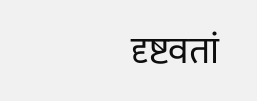दृष्टवतां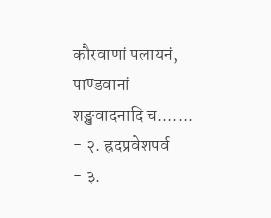कौरवाणां पलायनं, पाण्डवानां शङ्खवादनादि च.......
- २. ह्रदप्रवेशपर्व
- ३.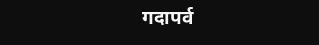गदापर्व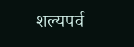शल्यपर्व